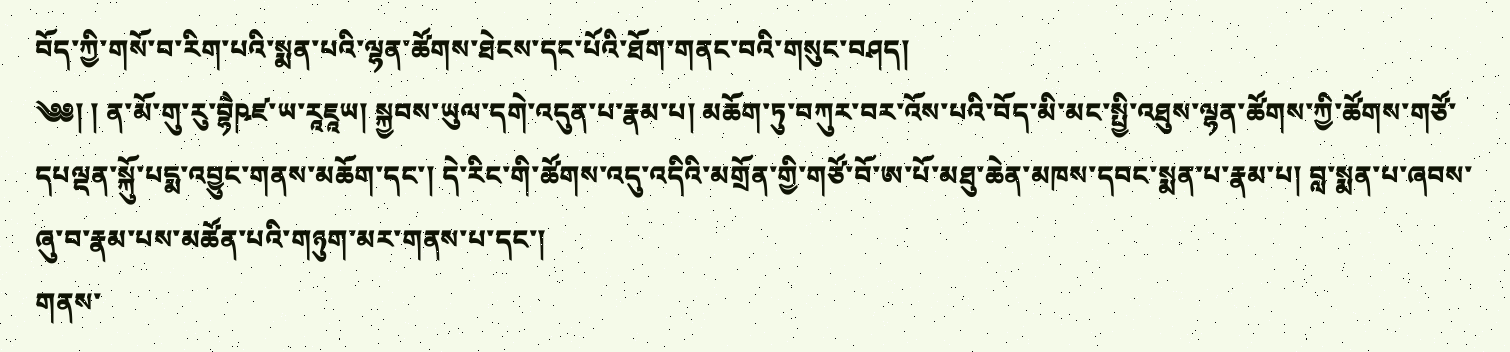བོད་ཀྱི་གསོ་བ་རིག་པའི་སྨན་པའི་ལྷན་ཚོགས་ཐེངས་དང་པོའི་ཐོག་གནང་བའི་གསུང་བཤད།
༄༅། ། ན་མོ་གུ་རུ་བྷཻཥཛ་ཡ་རཱཇཱཡ། སྐྱབས་ཡུལ་དགེ་འདུན་པ་རྣམ་པ། མཆོག་ཏུ་བཀུར་བར་འོས་པའི་བོད་མི་མང་སྤྱི་འཐུས་ལྷན་ཚོགས་ཀྱི་ཚོགས་གཙོ་དཔལྡན་སྐོུ་པདྨ་འབྱུང་གནས་མཆོག་དང་། དེ་རིང་གི་ཚོགས་འདུ་འདིའི་མགྲོན་གྱི་གཙོ་བོ་ཨ་པོ་མཐུ་ཆེན་མཁས་དབང་སྨན་པ་རྣམ་པ། བླ་སྨན་པ་ཞབས་ཞུ་བ་རྣམ་པས་མཚོན་པའི་གཉུག་མར་གནས་པ་དང་།
གནས་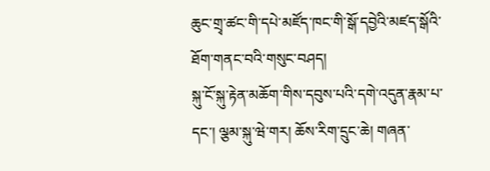ཆུང་གྲྭ་ཚང་གི་དཔེ་མཛོད་ཁང་གི་སྒོ་དབྱེའི་མཛད་སྒོའི་ཐོག་གནང་བའི་གསུང་བཤད།
སྐུ་ངོ་སྐུ་རྟེན་མཆོག་གིས་དབུས་པའི་དགེ་འདུན་རྣམ་པ་དང་། ལྕམ་སྐུ་ཝེ་གར། ཆོས་རིག་དྲུང་ཆེ། གཞན་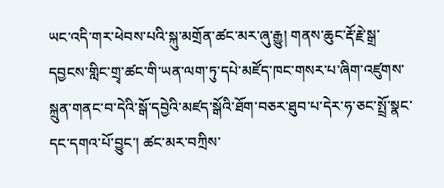ཡང་འདི་གར་ཕེབས་པའི་སྐུ་མགྲོན་ཚང་མར་ཞུ་རྒྱུ། གནས་ཆུང་རྡོ་རྗེ་སྒྲ་དབྱངས་གླིང་གྲྭ་ཚང་གི་ཡན་ལག་ཏུ་དཔེ་མཛོད་ཁང་གསར་པ་ཞིག་འཛུགས་སྐྲུན་གནང་བ་དེའི་སྒོ་དབྱེའི་མཛད་སྒོའི་ཐོག་བཅར་ཐུབ་པ་དེར་ཧ་ཅང་སྤྲོ་སྣང་དང་དགའ་པོ་བྱུང་། ཚང་མར་བཀྲིས་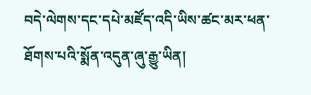བདེ་ལེགས་དང་དཔེ་མཛོད་འདི་ཡིས་ཚང་མར་ཕན་ཐོགས་པའི་སྨོན་འདུན་ཞུ་རྒྱུ་ཡིན།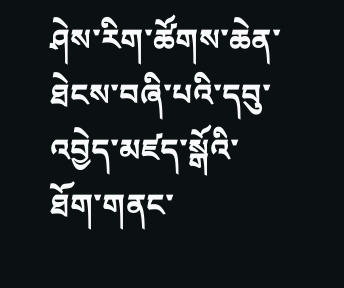ཤེས་རིག་ཚོགས་ཆེན་ཐེངས་བཞི་པའི་དབུ་འབྱེད་མཛད་སྒོའི་ཐོག་གནང་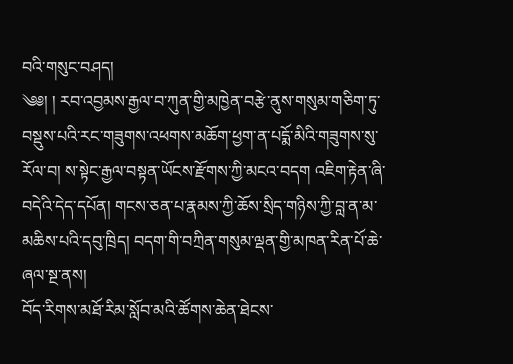བའི་གསུང་བཤད།
༄༅། ། རབ་འབྱམས་རྒྱལ་བ་ཀུན་གྱི་མཁྱེན་བརྩེ་ནུས་གསུམ་གཅིག་ཏུ་བསྡུས་པའི་རང་གཟུགས་འཕགས་མཆོག་ཕྱག་ན་པདྨོ་མིའི་གཟུགས་སུ་རོལ་བ། ས་སྟེང་རྒྱལ་བསྟན་ཡོངས་རྫོགས་ཀྱི་མངའ་བདག འཇིག་རྟེན་ཞི་བདེའི་དེད་དཔོན། གངས་ཅན་པ་རྣམས་ཀྱི་ཆོས་སྲིད་གཉིས་ཀྱི་བླ་ན་མ་མཆིས་པའི་དབུ་ཁྲིད། བདག་གི་བཀྲིན་གསུམ་ལྡན་གྱི་མཁན་རིན་པོ་ཆེ་ཞལ་སྔ་ནས།
བོད་རིགས་མཐོ་རིམ་སློབ་མའི་ཚོགས་ཆེན་ཐེངས་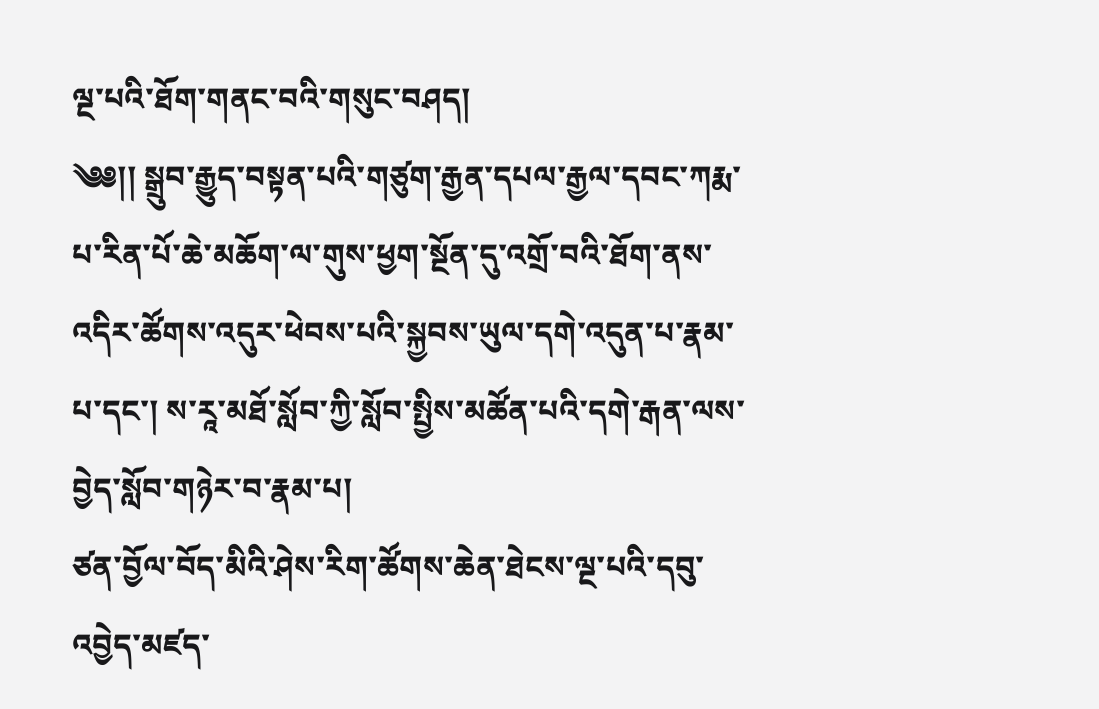ལྔ་པའི་ཐོག་གནང་བའི་གསུང་བཤད།
༄༅།། སྒྲུབ་རྒྱུད་བསྟན་པའི་གཙུག་རྒྱན་དཔལ་རྒྱལ་དབང་ཀརྨ་པ་རིན་པོ་ཆེ་མཆོག་ལ་གུས་ཕྱག་སྔོན་དུ་འགྲོ་བའི་ཐོག་ནས་འདིར་ཚོགས་འདུར་ཕེབས་པའི་སྐྱབས་ཡུལ་དགེ་འདུན་པ་རྣམ་པ་དང་། ས་རཱ་མཐོ་སློབ་ཀྱི་སློབ་སྤྱིས་མཚོན་པའི་དགེ་རྒན་ལས་བྱེད་སློབ་གཉེར་བ་རྣམ་པ།
ཙན་བྱོལ་བོད་མིའི་ཤེས་རིག་ཚོགས་ཆེན་ཐེངས་ལྔ་པའི་དབུ་འབྱེད་མཛད་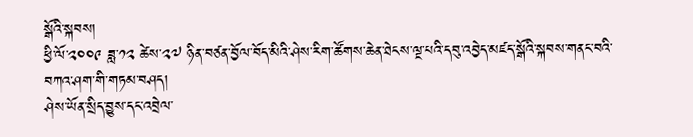སྒོའི་སྐབས།
ཕྱི་ལོ་༢༠༠༩ ཟླ་༡༢ ཚེས་༢༧ ཉིན་བཙན་བྱོལ་བོད་མིའི་ཤེས་རིག་ཚོགས་ཆེན་ཐེངས་ལྔ་པའི་དབུ་འབྱེད་མཛད་སྒོའི་སྐབས་གནང་བའི་བཀའ་ཤག་གི་གཏམ་བཤད།
ཤེས་ཡོན་སྲིད་བྱུས་དང་འབྲེལ་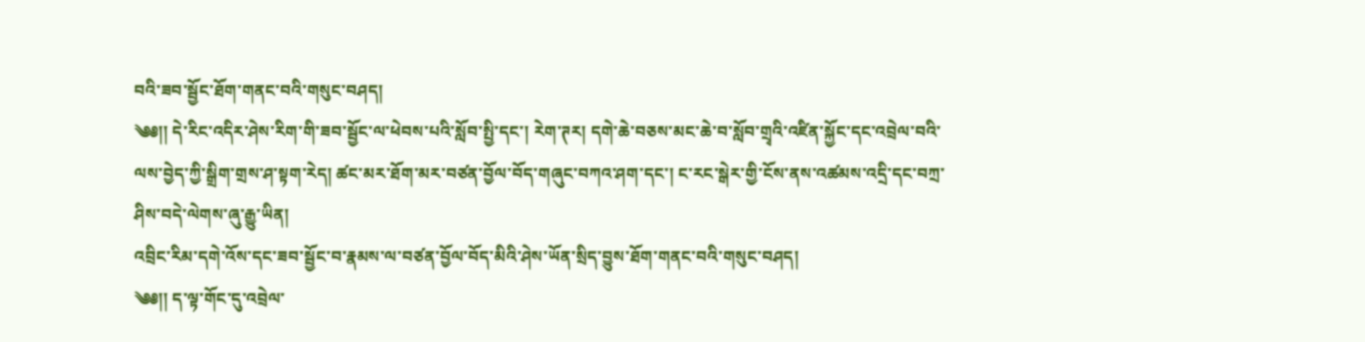བའི་ཟབ་སྦྱོང་ཐོག་གནང་བའི་གསུང་བཤད།
༄༅།། དེ་རིང་འདིར་ཤེས་རིག་གི་ཟབ་སྦྱོང་ལ་ཕེབས་པའི་སློབ་སྤྱི་དང་། རེག་ཊར། དགེ་ཆེ་བཅས་མང་ཆེ་བ་སློབ་གྲྭའི་འཛིན་སྐྱོང་དང་འབྲེལ་བའི་ལས་བྱེད་ཀྱི་སྒྲིག་གྲས་ཤ་སྟག་རེད། ཚང་མར་ཐོག་མར་བཙན་བྱོལ་བོད་གཞུང་བཀའ་ཤག་དང་། ང་རང་སྒེར་གྱི་ངོས་ནས་འཚམས་འདྲི་དང་བཀྲ་ཤིས་བདེ་ལེགས་ཞུ་རྒྱུ་ཡིན།
འབྲིང་རིམ་དགེ་འོས་དང་ཟབ་སྦྱོང་བ་རྣམས་ལ་བཙན་བྱོལ་བོད་མིའི་ཤེས་ཡོན་སྲིད་བྱུས་ཐོག་གནང་བའི་གསུང་བཤད།
༄༅།། ད་ལྟ་གོང་དུ་འབྲེལ་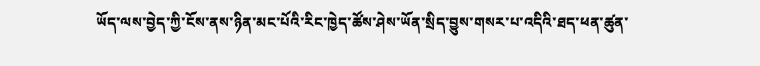ཡོད་ལས་བྱེད་ཀྱི་ངོས་ནས་ཉིན་མང་པོའི་རིང་ཁྱེད་ཚོས་ཤེས་ཡོན་སྲིད་བྱུས་གསར་པ་འདིའི་ཐད་ཕན་ཚུན་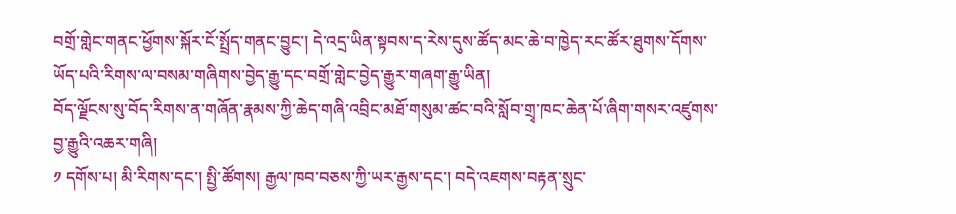བགྲོ་གླེང་གནང་ཕྱོགས་སྐོར་ངོ་སྤྲོད་གནང་བྱུང་། དེ་འདྲ་ཡིན་སྟབས་ད་རེས་དུས་ཚོད་མང་ཆེ་བ་ཁྱེད་རང་ཚོར་ཐུགས་དོགས་ཡོད་པའི་རིགས་ལ་བསམ་གཞིགས་བྱེད་རྒྱུ་དང་བགྲོ་གླེང་བྱེད་རྒྱུར་གཞག་རྒྱུ་ཡིན།
བོད་ལྗོངས་སུ་བོད་རིགས་ན་གཞོན་རྣམས་ཀྱི་ཆེད་གཞི་འབྲིང་མཐོ་གསུམ་ཚང་བའི་སློབ་གྲྭ་ཁང་ཆེན་པོ་ཞིག་གསར་འཛུགས་བྱ་རྒྱུའི་འཆར་གཞི།
༡ དགོས་པ། མི་རིགས་དང་། སྤྱི་ཚོགས། རྒྱལ་ཁབ་བཅས་ཀྱི་ཡར་རྒྱས་དང་། བདེ་འཇགས་བརྟན་སྲུང་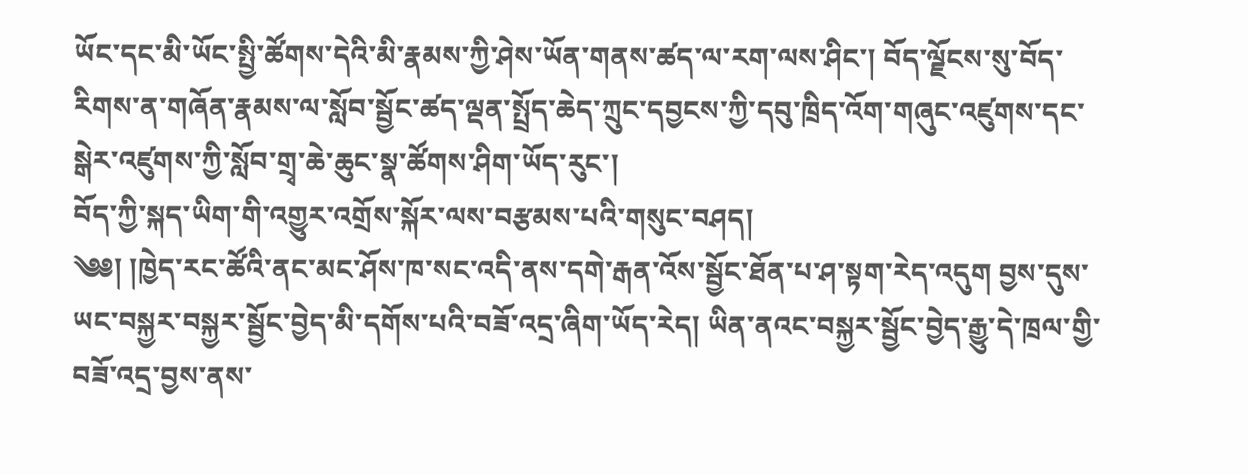ཡོང་དང་མི་ཡོང་སྤྱི་ཚོགས་དེའི་མི་རྣམས་ཀྱི་ཤེས་ཡོན་གནས་ཚད་ལ་རག་ལས་ཤིང་། བོད་ལྗོངས་སུ་བོད་རིགས་ན་གཞོན་རྣམས་ལ་སློབ་སྦྱོང་ཚད་ལྡན་སྤྲོད་ཆེད་ཀྲུང་དབྱངས་ཀྱི་དབུ་ཁྲིད་འོག་གཞུང་འཛུགས་དང་སྒེར་འཛུགས་ཀྱི་སློབ་གྲྭ་ཆེ་ཆུང་སྣ་ཚོགས་ཤིག་ཡོད་རུང་།
བོད་ཀྱི་སྐད་ཡིག་གི་འགྱུར་འགྲོས་སྐོར་ལས་བརྩམས་པའི་གསུང་བཤད།
༄༅། །ཁྱེད་རང་ཚོའི་ནང་མང་ཤོས་ཁ་སང་འདི་ནས་དགེ་རྒན་འོས་སྦྱོང་ཐོན་པ་ཤ་སྟག་རེད་འདུག བྱས་དུས་ཡང་བསྐྱར་བསྐྱར་སྦྱོང་བྱེད་མི་དགོས་པའི་བཟོ་འདྲ་ཞིག་ཡོད་རེད། ཡིན་ནའང་བསྐྱར་སྦྱོང་བྱེད་རྒྱུ་དེ་ཁྲལ་གྱི་བཟོ་འདྲ་བྱས་ནས་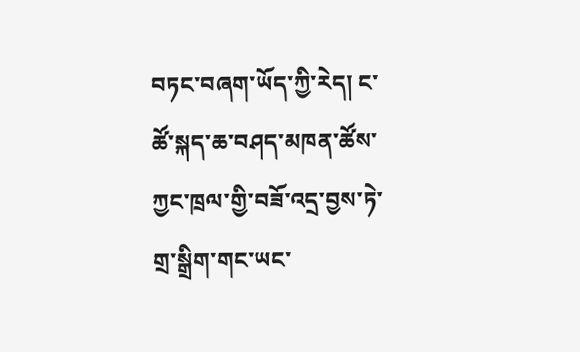བཏང་བཞག་ཡོད་ཀྱི་རེད། ང་ཚོ་སྐད་ཆ་བཤད་མཁན་ཚོས་ཀྱང་ཁྲལ་གྱི་བཟོ་འདྲ་བྱས་ཏེ་གྲ་སྒྲིག་གང་ཡང་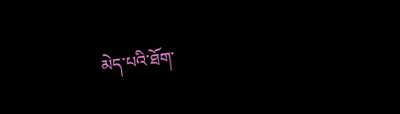མེད་པའི་ཐོག་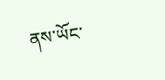ནས་ཡོང་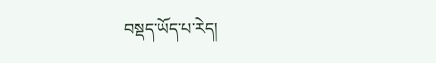བསྡད་ཡོད་པ་རེད།